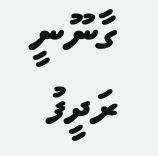ގާނޫނީ ރަދީފު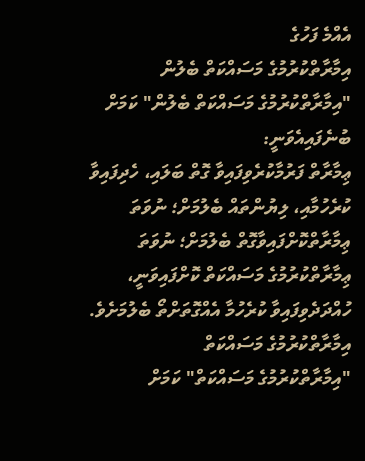އެއްމެ ފަހުގެ
އިމާރާތްކުރުމުގެ މަސައްކަތް ބެލުން
"އިމާރާތްކުރުމުގެ މަސައްކަތް ބެލުން" ކަމަށް ބުނެފައިއެވަނީ:
ޢިމާރާތް ފަރުމާކުރެވިފައިވާ ގޮތް ބަލައި، ހެދިފައިވާ ކުރެހުމާއި، ލިޔުންތައް ބެލުމަށް؛ ނުވަތަ
ޢިމާރާތްކޮށްފައިވާގޮތް ބެލުމަށް؛ ނުވަތަ
ޢިމާރާތްކުރުމުގެ މަސައްކަތް ކޮށްފައިވަނީ، ހުއްދަދެވިފައިވާ ކުރެހުމާ އެއްގޮތަށްތޯ ބެލުމަށެވެ.
އިމާރާތްކުރުމުގެ މަސައްކަތް
"އިމާރާތްކުރުމުގެ މަސައްކަތް" ކަމަށް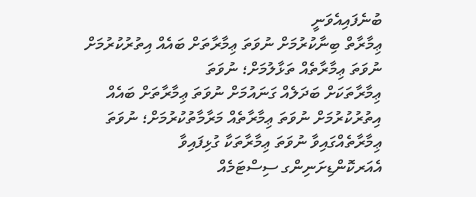ބުނެފައިއެވަނީ
ޢިމާރާތް ބިނާކުރުމަށް ނުވަތަ ޢިމާރާތަށް ބައެއް އިތުރުކުރުމަށް ނުވަތަ ޢިމާރާތެއް ތަޅާލުމަށް؛ ނުވަތަ
ޢިމާރާތަކަށް ބަދަލެއް ގަނައުމަށް ނުވަތަ ޢިމާރާތަށް ބައެއް އިތުރުކުރުމަށް ނުވަތަ ޢިމާރާތެއް މަރާމާތުކުރުމަށް؛ ނުވަތަ
ޢިމާރާތެއްގައިވާ ނުވަތަ ޢިމާރާތަކާ ގުޅިފައިވާ އެއަރކޮންޑިށަނިންގ ސިސްޓަމެއް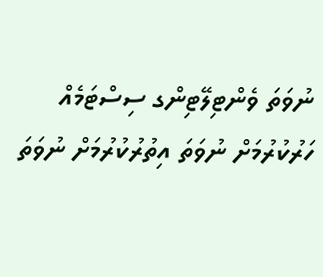ނުވަތަ ވެންޓިލޭޓިންގ ސިސްޓަމެއް ހަރުކުރުމަށް ނުވަތަ އިތުރުކުރުމަށް ނުވަތަ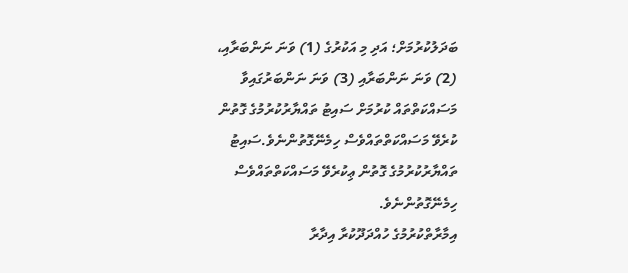ބަދަލުކުރުމަށް؛ އަދި މި އަކުރުގެ (1) ވަނަ ނަންބަރާއި، (2) ވަނަ ނަންބަރާއި (3) ވަނަ ނަންބަރުގައިވާ މަސައްކަތްތައް ކުރުމަށް ސައިޓު ތައްޔާރުކުރުމުގެ ގޮތުން ކުރެވޭ މަސައްކަތްތައްވެސް ހިމެނޭގޮތުންނެވެ.ސައިޓު ތައްޔާރުކުރުމުގެ ގޮތުން ޢިކުރެވޭ މަސައްކަތްތައްވެސް ހިމެނޭގޮތުންނެވެ.
އިމާރާތްކުރުމުގެ ހުއްދަދޫކުރާ އިދާރާ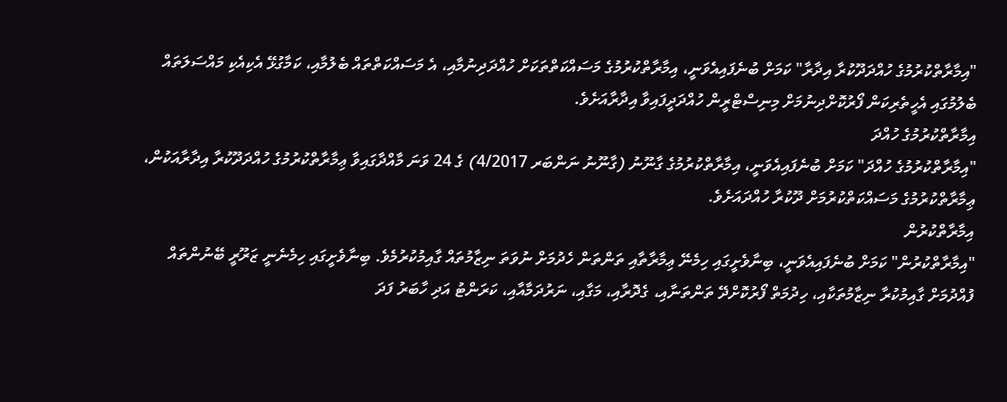"އިމާރާތްކުރުމުގެ ހުއްދަދޫކުރާ އިދާރާ" ކަމަށް ބުނެފައިއެވަނީ، އިމާރާތްކުރުމުގެ މަސައްކަތްތަކަށް ހުއްދަދިނުމާއި، އެ މަސައްކަތްތައް ބެލުމާއި، ކަމާގުޅޭ އެކިއެކި މައްސަލަތައް ބެލުމުގައި އެހީތެރިކަން ފޯރުކޮށްދިނުމަށް މިނިސްޓްރީން ހުއްދަދީފައިވާ އިދާރާއަށެވެ.
އިމާރާތްކުރުމުގެ ހުއްދަ
"އިމާރާތްކުރުމުގެ ހުއްދަ" ކަމަށް ބުނެފައިއެވަނީ، އިމާރާތްކުރުމުގެ ގާނޫނު (ގާނޫނު ނަންބަރ 4/2017) ގެ 24 ވަނަ މާއްދާގައިވާ ޢިމާރާތްކުރުމުގެ ހުއްދަދޫކުރާ އިދާރާއަކުން، ޢިމާރާތްކުރުމުގެ މަސައްކަތްކުރުމަށް ދޫކުރާ ހުއްދައަށެވެ.
އިމާރާތްކުރުން
"އިމާރާތްކުރުން" ކަމަށް ބުނެފައިއެވަނީ، ބިނާވެށީގައި ހިމެނޭ ޢިމާރާތާއި ތަންތަން ހެދުމަށް ނުވަތަ ނިޒާމުތައް ގާއިމުކުރުމެވެ. ބިނާވެށީގައި ހިމެނެނީ ޒަރޫރީ ބޭނުންތައް ފުއްދުމަށް ގާއިމުކުރާ ނިޒާމުތަކާއި، ހިދުމަތް ފޯރުކޮށްދޭ ތަންތަނާއި، ގެދޮރާއި، މަގާއި، ނަރުދަމާއާއި، ކަރަންޓު އަދި ހާބަރު ފަދަ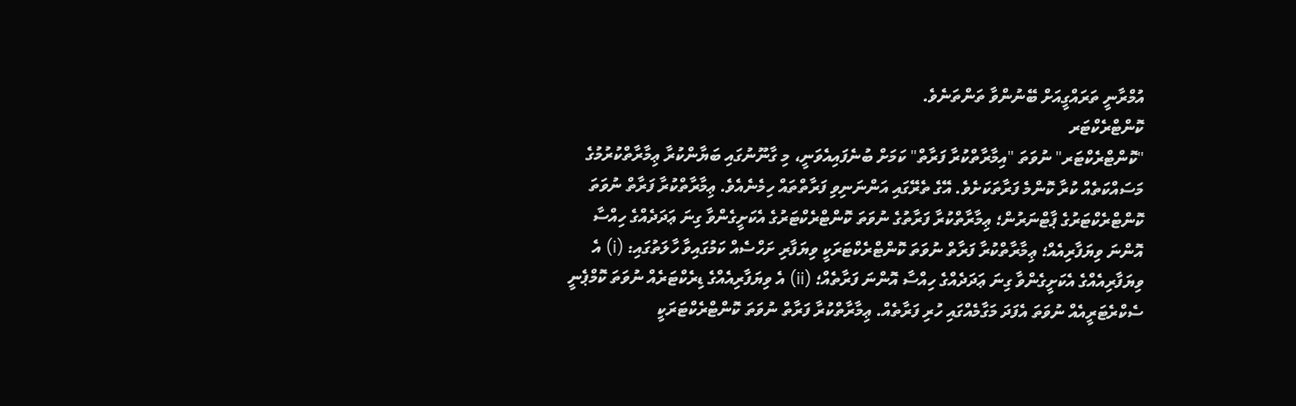އުމްރާނީ ތަރައްގީއަށް ބޭނުންވާ ތަންތަނެވެ.
ކޮންޓްރެކްޓަރ
"ކޮންޓްރެކްޓަރ" ނުވަތަ "އިމާރާތްކުރާ ފަރާތް" ކަމަށް ބުނެފައިއެވަނީ، މި ގާނޫނުގައި ބަޔާންކުރާ ޢިމާރާތްކުރުމުގެ މަސައްކަތެއް ކުރާ ކޮންމެ ފަރާތަކަށެވެ. އޭގެ ތެރޭގައި އަންނަނިވި ފަރާތްތައް ހިމެނެއެވެ. ޢިމާރާތްކުރާ ފަރާތް ނުވަތަ ކޮންޓްރެކްޓަރުގެ ޕާޓްނަރުން؛ ޢިމާރާތްކުރާ ފަރާތުގެ ނުވަތަ ކޮންޓްރެކްޓަރުގެ އެކަށީގެންވާ ގިނަ ޢަދަދެއްގެ ހިއްސާ އޮންނަ ވިޔަފާރިއެއް؛ ޢިމާރާތްކުރާ ފަރާތް ނުވަތަ ކޮންޓްރެކްޓަރަކީ ވިޔަފާރި ށަހްސެއް ކަމުގައިވާ ހާލަތުގައި: (i) އެ ވިޔަފާރިއެއްގެ އެކަށީގެންވާ ގިނަ ޢަދަދެއްގެ ހިއްސާ އޮންނަ ފަރާތެއް؛ (ii) އެ ވިޔަފާރިއެއްގެ ޑިރެކްޓަރެއް ނުވަތަ ކޮމްޕެނީ ސެކްރެޓަރީއެއް ނުވަތަ އެފަދަ މަގާމެއްގައި ހުރި ފަރާތެއް. ޢިމާރާތްކުރާ ފަރާތް ނުވަތަ ކޮންޓްރެކްޓަރަކީ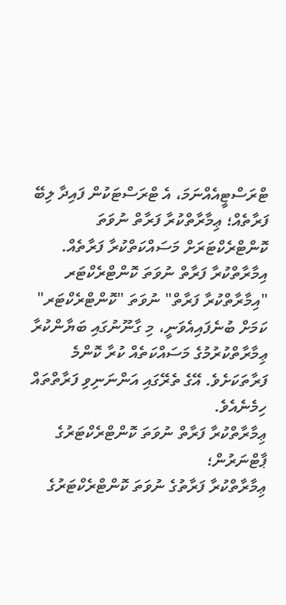ޓްރަސްޓީއެއްނަމަ، އެ ޓްރަސްޓަކުން ފައިދާ ލިބޭ ފަރާތެއް؛ ޢިމާރާތްކުރާ ފަރާތް ނުވަތަ ކޮންޓްރެކްޓަރަށް މަސައްކަތްކުރާ ފަރާތެއް.
އިމާރާތްކުރާ ފަރާތް ނުވަތަ ކޮންޓްރެކްޓަރ
"އިމާރާތްކުރާ ފަރާތް" ނުވަތަ "ކޮންޓްރެކްޓަރ" ކަމަށް ބުނެފައިއެވަނީ، މި ގާނޫނުގައި ބަޔާންކުރާ ޢިމާރާތްކުރުމުގެ މަސައްކަތެއް ކުރާ ކޮންމެ ފަރާތަކަށެވެ. އޭގެ ތެރޭގައި އަންނަނިވި ފަރާތްތައް ހިމެނެއެވެ.
ޢިމާރާތްކުރާ ފަރާތް ނުވަތަ ކޮންޓްރެކްޓަރުގެ ޕާޓްނަރުން؛
ޢިމާރާތްކުރާ ފަރާތުގެ ނުވަތަ ކޮންޓްރެކްޓަރުގެ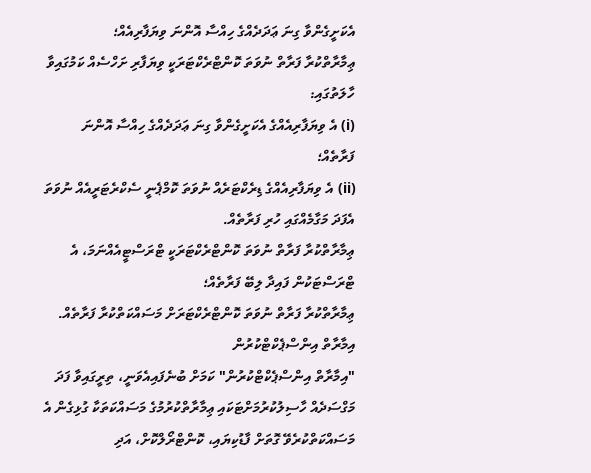އެކަށީގެންވާ ގިނަ ޢަދަދެއްގެ ހިއްސާ އޮންނަ ވިޔަފާރިއެއް؛
ޢިމާރާތްކުރާ ފަރާތް ނުވަތަ ކޮންޓްރެކްޓަރަކީ ވިޔަފާރި ށަހްސެއް ކަމުގައިވާ ހާލަތުގައި:
(i) އެ ވިޔަފާރިއެއްގެ އެކަށީގެންވާ ގިނަ ޢަދަދެއްގެ ހިއްސާ އޮންނަ ފަރާތެއް؛
(ii) އެ ވިޔަފާރިއެއްގެ ޑިރެކްޓަރެއް ނުވަތަ ކޮމްޕެނީ ސެކްރެޓަރީއެއް ނުވަތަ އެފަދަ މަގާމެއްގައި ހުރި ފަރާތެއް.
ޢިމާރާތްކުރާ ފަރާތް ނުވަތަ ކޮންޓްރެކްޓަރަކީ ޓްރަސްޓީއެއްނަމަ، އެ ޓްރަސްޓަކުން ފައިދާ ލިބޭ ފަރާތެއް؛
ޢިމާރާތްކުރާ ފަރާތް ނުވަތަ ކޮންޓްރެކްޓަރަށް މަސައްކަތްކުރާ ފަރާތެއް.
އިމާރާތް އިންސްޕެކްޓްކުރުން
"އިމާރާތް އިންސްޕެކްޓްކުރުން" ކަމަށް ބުނެފައިއެވަނީ، ތިރީގައިވާ ފަދަ މަގްސަދެއް ހާސިލުކުރުމަށްޓަކައި ޢިމާރާތްކުރުމުގެ މަސައްކަތަކާ ގުޅިގެން އެ މަސައްކަތްކުރެވޭ ގޮތަށް ފާޑުކިޔައި، ކޮންޓްރޯލްކޮށް، އަދި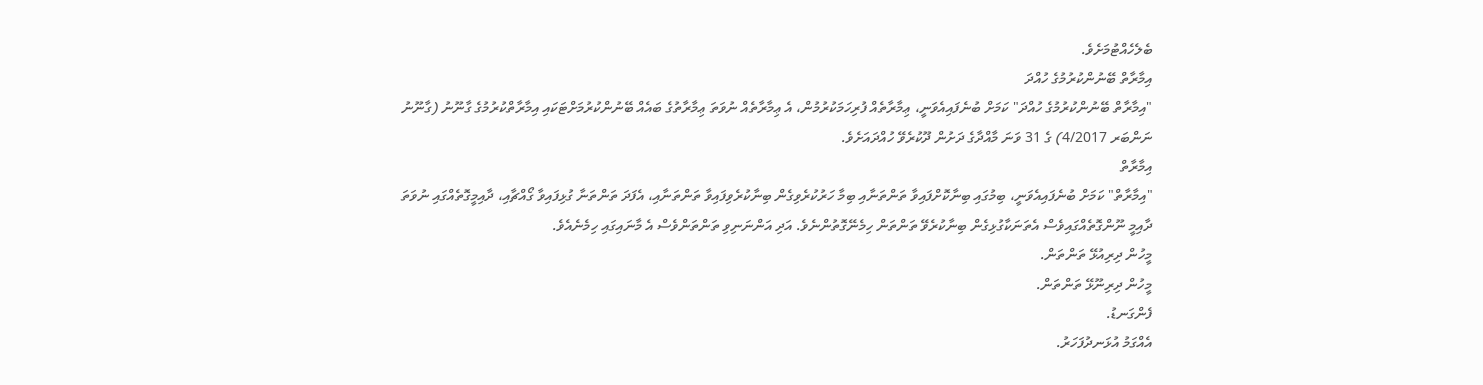ބެލެހެއްޓުމަށެވެ.
އިމާރާތް ބޭނުންކުރުމުގެ ހުއްދަ
"އިމާރާތް ބޭނުންކުރުމުގެ ހުއްދަ" ކަމަށް ބުނެފައިއެވަނީ، ޢިމާރާތެއް ފުރިހަމަކުރުމުން، އެ ޢިމާރާތެއް ނުވަތަ ޢިމާރާތުގެ ބައެއް ބޭނުންކުރުމަށްޓަކައި އިމާރާތްކުރުމުގެ ގާނޫނު (ގާނޫނު ނަންބަރ 4/2017) ގެ 31 ވަނަ މާއްދާގެ ދަށުން ދޫކުރެވޭ ހުއްދައަށެވެ.
އިމާރާތް
"އިމާރާތް" ކަމަށް ބުނެފައިއެވަނީ، ބިމުގައި ބިނާކޮށްފައިވާ ތަންތަނާއި ބިމާ ހަރުކުރެވިގެން ބިނާކުރެވިފައިވާ ތަންތަނާއި، އެފަދަ ތަންތަނާ ގުޅިފައިވާ ގޯއްޗާއި، ދާއިމީގޮތެއްގައި ނުވަތަ ދާއިމީ ނޫންގޮތެއްގައިވެސް އެތަނަކާގުޅިގެން ބިނާކުރެވޭ ތަންތަން ހިމެނޭގޮތުންނެވެ. އަދި އަންނަނިވި ތަންތަންވެސް އެ މާނައިގައި ހިމެނެއެވެ.
މީހުން ދިރިއުޅޭ ތަންތަން.
މީހުން ދިރިނޫޅޭ ތަންތަން.
ފެންގަނޑު.
އެއްގަމު އުޅަނދުފަހަރު.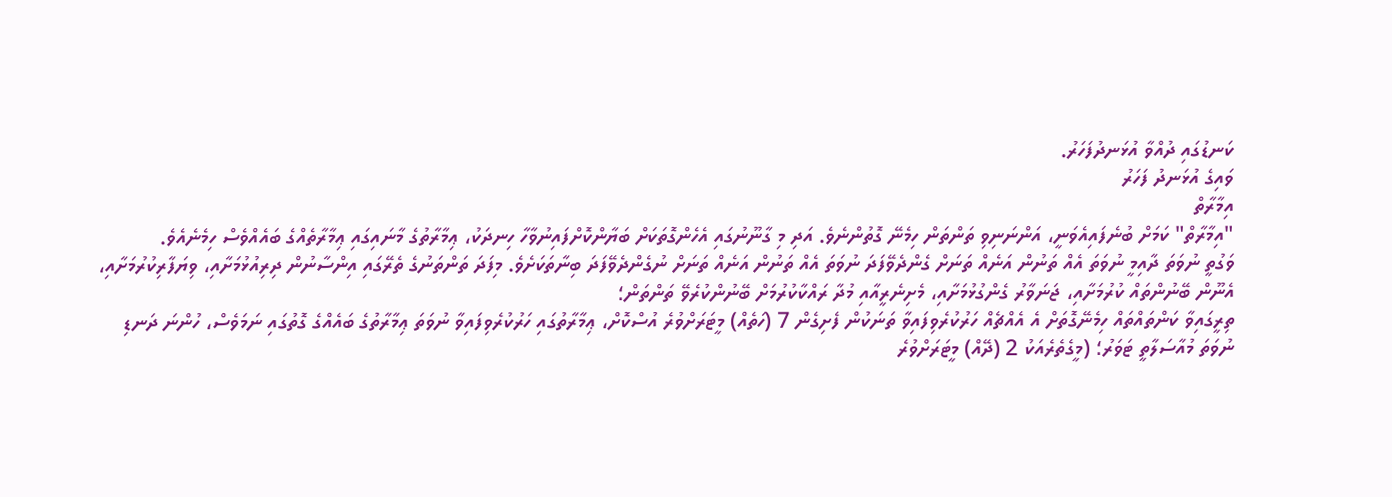ކަނޑުގައި ދުއްވާ އުޅަނދުފަހަރު.
ވައިގެ އުޅަނދު ފަހަރު
އިމާރާތް
"އިމާރާތް" ކަމަށް ބުނެފައިއެވަނީ، އަންނަނިވި ތަންތަން ހިމެނޭ ގޮތުންނެވެ. އަދި މި ގާނޫނުގައި އެހެންގޮތަކަށް ބަޔާންކޮށްފައިނުވާހާ ހިނދަކު، ޢިމާރާތުގެ މާނައިގައި ޢިމާރާތެއްގެ ބައެއްވެސް ހިމެނެއެވެ.
ވަގުތީ ނުވަތަ ދާއިމީ ނުވަތަ އެއް ތަނުން އަނެއް ތަނަށް ގެންދެވޭފަދަ ނުވަތަ އެއް ތަނުން އަނެއް ތަނަށް ނުގެންދެވޭފަދަ ބިނާތަކަށެވެ. މިފަދަ ތަންތަނުގެ ތެރޭގައި އިންސާނުން ދިރިއުޅުމަށާއި، ވިޔަފާރިކުރުމަށާއި، އެނޫން ބޭނުންތައް ކުރުމަށާއި، ޖަނަވާރު ގެންގުޅުމަށާއި، މެށިނެރީއާއި މުދާ ރައްކާކުރުމަށް ބޭނުންކުރެވޭ ތަންތަން؛
ތިރީގައިވާ ކަންތައްތައް ހިމެނޭގޮތަށް އެ އެއްޗެއް ހަރުކުރެވިފައިވާ ތަނަކުން ފެށިގެން 7 (ހަތެއް) މީޓަރަށްވުރެ އުސްކޮށް، ޢިމާރާތުގައި ހަރުކުރެވިފައިވާ ނުވަތަ ޢިމާރާތުގެ ބައެއްގެ ގޮތުގައި ނަމަވެސް، ހުންނަ ދަނޑި ނުވަތަ މުއާސަލާތީ ޓަވަރު؛ (މީގެތެރެއަކު 2 (ދޭއް) މީޓަރަށްވުރެ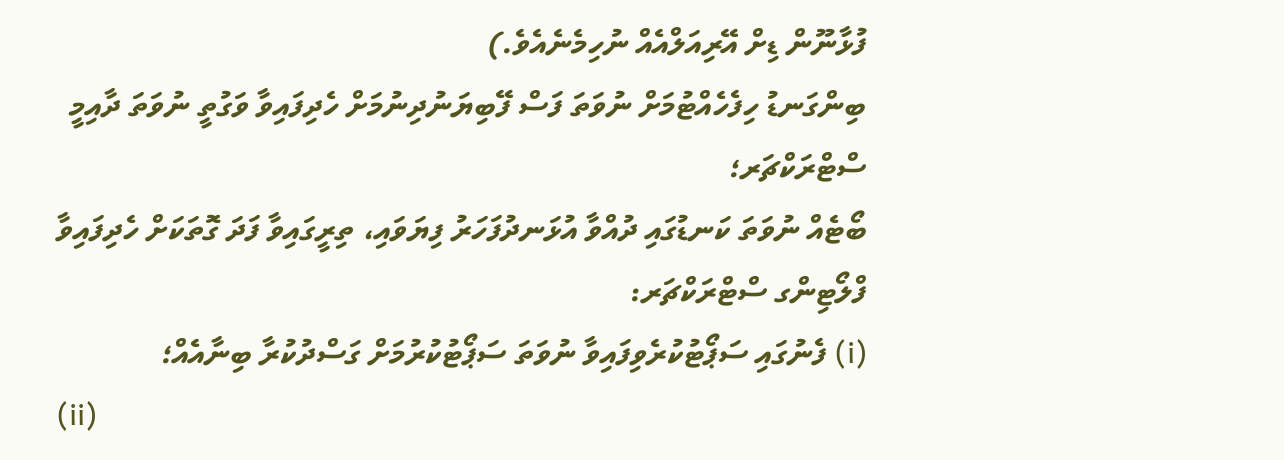ފުޅާނޫން ޑިށް އޭރިއަލްއެއް ނުހިމެނެއެވެ.)
ބިންގަނޑު ހިފެހެއްޓުމަށް ނުވަތަ ފަސް ފޭބިޔަނުދިނުމަށް ހެދިފައިވާ ވަގުތީ ނުވަތަ ދާއިމީ ސްޓްރަކްޗަރ؛
ބޯޓެއް ނުވަތަ ކަނޑުގައި ދުއްވާ އުޅަނދުފަހަރު ފިޔަވައި، ތިރީގައިވާ ފަދަ ގޮތަކަށް ހެދިފައިވާ ފްލޯޓިންގ ސްޓްރަކްޗަރ:
(i) ފެނުގައި ސަޕޯޓުކުރެވިފައިވާ ނުވަތަ ސަޕޯޓުކުރުމަށް ގަސްދުކުރާ ބިނާއެއް؛
(ii)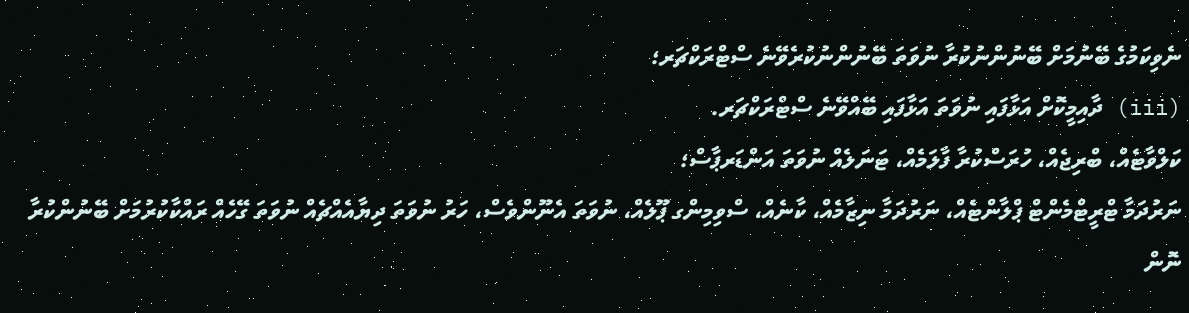ނެވިކަމުގެ ބޭނުމަށް ބޭނުންނުކުރާ ނުވަތަ ބޭނުންނުކުރެވޭނެ ސްޓްރަކްޗަރ؛
(iii) ދާއިމީކޮށް އަޅާފައި ނުވަތަ އަޅާފައި ބޭއްވޭނެ ސްޓްރަކްޗަރ.
ކަލްވާޓެއް، ބްރިޖެއް، ހުރަސްކުރާ ފާލަމެއް، ޓަނަލެއް ނުވަތަ އަންޑަރޕާސް؛
ނަރުދަމާ ޓްރީޓްމެންޓް ޕްލާންޓެއް، ނަރުދަމާ ނިޒާމެއް، ކާނެއް، ސްވިމިންގ ޕޫލެއް، ނުވަތަ އެނޫންވެސް، ހަރު ނުވަތަ ދިޔާއެއްޗެއް ނުވަތަ ގޭހެއް ރައްކާކުރުމަށް ބޭނުންކުރާ ނޮން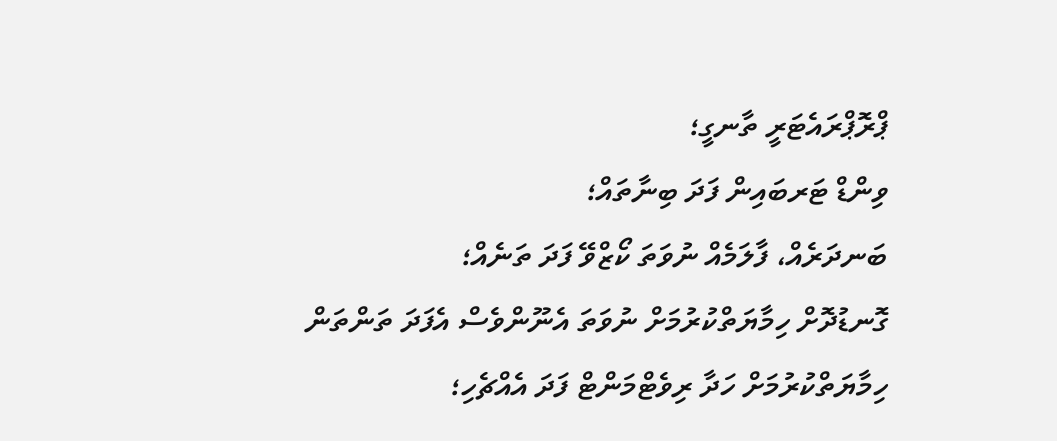ޕްރޮޕްރައެޓަރީ ތާނގީ؛
ވިންޑް ޓަރބައިން ފަދަ ބިނާތައް؛
ބަނދަރެއް، ފާލަމެއް ނުވަތަ ކޯޒްވޭ ފަދަ ތަނެއް؛
ގޮނޑުދޮށް ހިމާޔަތްކުރުމަށް ނުވަތަ އެނޫންވެސް އެފަދަ ތަންތަން ހިމާޔަތްކުރުމަށް ހަދާ ރިވެޓްމަންޓް ފަދަ އެއްޗެހި؛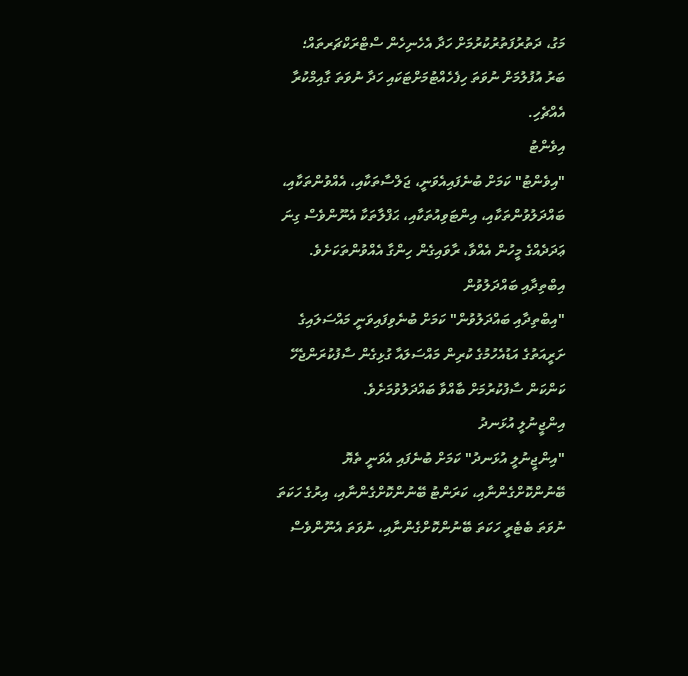މަގު، ދަތުރުފަތުރުކުރުމަށް ހަދާ އެހެނިހެން ސްޓްރަކްޗަރތައް؛
ބަރު އުފުލުމަށް ނުވަތަ ހިފެހެއްޓުމަށްޓަކައި ހަދާ ނުވަތަ ގާއިމްކުރާ އެއްޗެހި.
އިވެންޓު
"އިވެންޓު" ކަމަށް ބުނެފައިއެވަނީ، ޖަލްސާތަކާއި، އެއްވުންތަކާއި، ބައްދަލުވުންތަކާއި، އިންޓަވިއުތަކާއި، ޙަފްލާތަކާ އެނޫންވެސް ގިނަ ޢަދަދެއްގެ މީހުން އެއްވާ، ރާވައިގެން ހިންގާ އެއްވުންތަކަށެވެ.
އިބްތިދާއި ބައްދަލުވުން
"އިބްތިދާއި ބައްދަލުވުން" ކަމަށް ބުނެވިފައިވަނީ މައްސަލައިގެ ށަރީއަތުގެ އަޑުއެހުމުގެ ކުރިން މައްސަލައާ ގުޅިގެން ސާފުކުރަންޖެހޭ ކަންކަން ސާފުކުރުމަށް ބާއްވާ ބައްދަލުވުމަށެވެ.
އިންޖީނުލީ އުޅަނދު
"އިންޖީނުލީ އުޅަނދު" ކަމަށް ބުނެފައި އެވަނީ ތެޔޮ ބޭނުންކޮށްގެންނާއި، ކަރަންޓު ބޭނުންކޮށްގެންނާއި، އިރުގެ ހަކަތަ ނުވަތަ ބެޓެރީ ހަކަތަ ބޭނުންކޮށްގެންނާއި، ނުވަތަ އެނޫންވެސް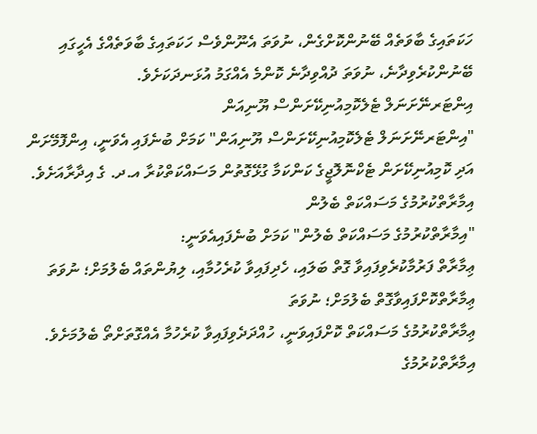ހަކަތައިގެ ބާވަތެއް ބޭނުންކޮށްގެން، ނުވަތަ އެނޫންވެސް ހަކަތައިގެ ބާވަތެއްގެ އެހީގައި ބޭނުންކުރެވިދާނެ، ނުވަތަ ދުއްވިދާނެ ކޮންމެ އެއްގަމު އުޅަނދަކަށެވެ.
އިންޓަރނޭށަނަލް ޓެލެކޮމިއުނިކޭށަންސް ޔޫނިއަން
"އިންޓަރނޭށަނަލް ޓެލެކޮމިއުނިކޭށަންސް ޔޫނިއަން" ކަމަށް ބުނެފައި އެވަނީ، އިންފޮމޭށަން އަދި ކޮމިއުނިކޭށަން ޓެކްނޮލޮޖީގެ ކަންކަމާ ގުޅޭގޮތުން މަސައްކަތްކުރާ އ.ދ. ގެ އިދާރާއަށެވެ.
އިމާރާތްކުރުމުގެ މަސައްކަތް ބެލުން
"އިމާރާތްކުރުމުގެ މަސައްކަތް ބެލުން" ކަމަށް ބުނެފައިއެވަނީ:
ޢިމާރާތް ފަރުމާކުރެވިފައިވާ ގޮތް ބަލައި، ހެދިފައިވާ ކުރެހުމާއި، ލިޔުންތައް ބެލުމަށް؛ ނުވަތަ
ޢިމާރާތްކޮށްފައިވާގޮތް ބެލުމަށް؛ ނުވަތަ
ޢިމާރާތްކުރުމުގެ މަސައްކަތް ކޮށްފައިވަނީ، ހުއްދަދެވިފައިވާ ކުރެހުމާ އެއްގޮތަށްތޯ ބެލުމަށެވެ.
އިމާރާތްކުރުމުގެ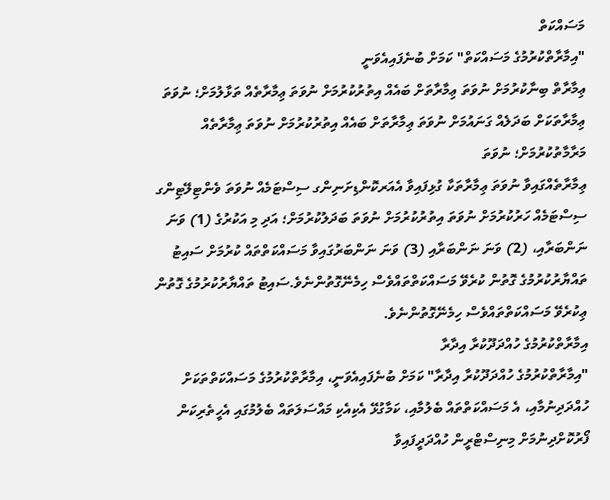މަސައްކަތް
"އިމާރާތްކުރުމުގެ މަސައްކަތް" ކަމަށް ބުނެފައިއެވަނީ
ޢިމާރާތް ބިނާކުރުމަށް ނުވަތަ ޢިމާރާތަށް ބައެއް އިތުރުކުރުމަށް ނުވަތަ ޢިމާރާތެއް ތަޅާލުމަށް؛ ނުވަތަ
ޢިމާރާތަކަށް ބަދަލެއް ގަނައުމަށް ނުވަތަ ޢިމާރާތަށް ބައެއް އިތުރުކުރުމަށް ނުވަތަ ޢިމާރާތެއް މަރާމާތުކުރުމަށް؛ ނުވަތަ
ޢިމާރާތެއްގައިވާ ނުވަތަ ޢިމާރާތަކާ ގުޅިފައިވާ އެއަރކޮންޑިށަނިންގ ސިސްޓަމެއް ނުވަތަ ވެންޓިލޭޓިންގ ސިސްޓަމެއް ހަރުކުރުމަށް ނުވަތަ އިތުރުކުރުމަށް ނުވަތަ ބަދަލުކުރުމަށް؛ އަދި މި އަކުރުގެ (1) ވަނަ ނަންބަރާއި، (2) ވަނަ ނަންބަރާއި (3) ވަނަ ނަންބަރުގައިވާ މަސައްކަތްތައް ކުރުމަށް ސައިޓު ތައްޔާރުކުރުމުގެ ގޮތުން ކުރެވޭ މަސައްކަތްތައްވެސް ހިމެނޭގޮތުންނެވެ.ސައިޓު ތައްޔާރުކުރުމުގެ ގޮތުން ޢިކުރެވޭ މަސައްކަތްތައްވެސް ހިމެނޭގޮތުންނެވެ.
އިމާރާތްކުރުމުގެ ހުއްދަދޫކުރާ އިދާރާ
"އިމާރާތްކުރުމުގެ ހުއްދަދޫކުރާ އިދާރާ" ކަމަށް ބުނެފައިއެވަނީ، އިމާރާތްކުރުމުގެ މަސައްކަތްތަކަށް ހުއްދަދިނުމާއި، އެ މަސައްކަތްތައް ބެލުމާއި، ކަމާގުޅޭ އެކިއެކި މައްސަލަތައް ބެލުމުގައި އެހީތެރިކަން ފޯރުކޮށްދިނުމަށް މިނިސްޓްރީން ހުއްދަދީފައިވާ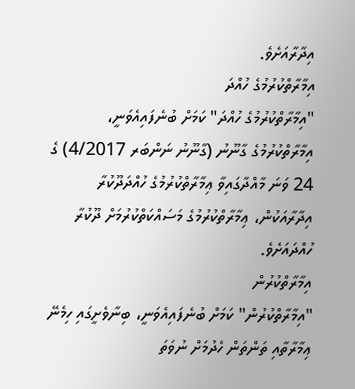އިދާރާއަށެވެ.
އިމާރާތްކުރުމުގެ ހުއްދަ
"އިމާރާތްކުރުމުގެ ހުއްދަ" ކަމަށް ބުނެފައިއެވަނީ، އިމާރާތްކުރުމުގެ ގާނޫނު (ގާނޫނު ނަންބަރ 4/2017) ގެ 24 ވަނަ މާއްދާގައިވާ ޢިމާރާތްކުރުމުގެ ހުއްދަދޫކުރާ އިދާރާއަކުން، ޢިމާރާތްކުރުމުގެ މަސައްކަތްކުރުމަށް ދޫކުރާ ހުއްދައަށެވެ.
އިމާރާތްކުރުން
"އިމާރާތްކުރުން" ކަމަށް ބުނެފައިއެވަނީ، ބިނާވެށީގައި ހިމެނޭ ޢިމާރާތާއި ތަންތަން ހެދުމަށް ނުވަތަ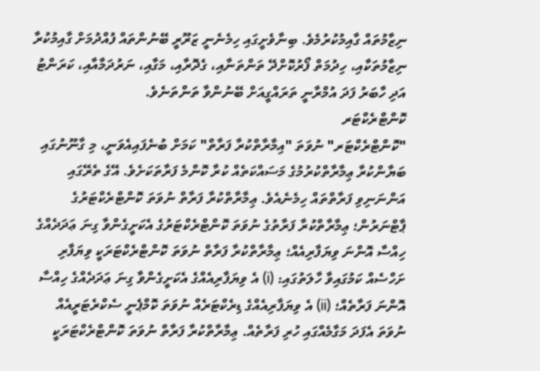ނިޒާމުތައް ގާއިމުކުރުމެވެ. ބިނާވެށީގައި ހިމެނެނީ ޒަރޫރީ ބޭނުންތައް ފުއްދުމަށް ގާއިމުކުރާ ނިޒާމުތަކާއި، ހިދުމަތް ފޯރުކޮށްދޭ ތަންތަނާއި، ގެދޮރާއި، މަގާއި، ނަރުދަމާއާއި، ކަރަންޓު އަދި ހާބަރު ފަދަ އުމްރާނީ ތަރައްގީއަށް ބޭނުންވާ ތަންތަނެވެ.
ކޮންޓްރެކްޓަރ
"ކޮންޓްރެކްޓަރ" ނުވަތަ "އިމާރާތްކުރާ ފަރާތް" ކަމަށް ބުނެފައިއެވަނީ، މި ގާނޫނުގައި ބަޔާންކުރާ ޢިމާރާތްކުރުމުގެ މަސައްކަތެއް ކުރާ ކޮންމެ ފަރާތަކަށެވެ. އޭގެ ތެރޭގައި އަންނަނިވި ފަރާތްތައް ހިމެނެއެވެ. ޢިމާރާތްކުރާ ފަރާތް ނުވަތަ ކޮންޓްރެކްޓަރުގެ ޕާޓްނަރުން؛ ޢިމާރާތްކުރާ ފަރާތުގެ ނުވަތަ ކޮންޓްރެކްޓަރުގެ އެކަށީގެންވާ ގިނަ ޢަދަދެއްގެ ހިއްސާ އޮންނަ ވިޔަފާރިއެއް؛ ޢިމާރާތްކުރާ ފަރާތް ނުވަތަ ކޮންޓްރެކްޓަރަކީ ވިޔަފާރި ށަހްސެއް ކަމުގައިވާ ހާލަތުގައި: (i) އެ ވިޔަފާރިއެއްގެ އެކަށީގެންވާ ގިނަ ޢަދަދެއްގެ ހިއްސާ އޮންނަ ފަރާތެއް؛ (ii) އެ ވިޔަފާރިއެއްގެ ޑިރެކްޓަރެއް ނުވަތަ ކޮމްޕެނީ ސެކްރެޓަރީއެއް ނުވަތަ އެފަދަ މަގާމެއްގައި ހުރި ފަރާތެއް. ޢިމާރާތްކުރާ ފަރާތް ނުވަތަ ކޮންޓްރެކްޓަރަކީ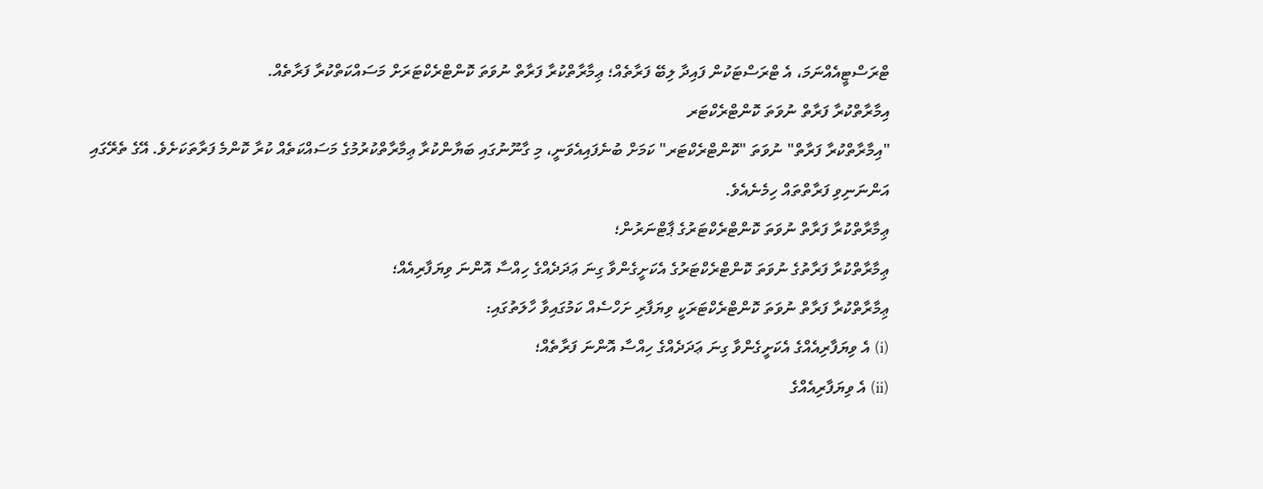ޓްރަސްޓީއެއްނަމަ، އެ ޓްރަސްޓަކުން ފައިދާ ލިބޭ ފަރާތެއް؛ ޢިމާރާތްކުރާ ފަރާތް ނުވަތަ ކޮންޓްރެކްޓަރަށް މަސައްކަތްކުރާ ފަރާތެއް.
އިމާރާތްކުރާ ފަރާތް ނުވަތަ ކޮންޓްރެކްޓަރ
"އިމާރާތްކުރާ ފަރާތް" ނުވަތަ "ކޮންޓްރެކްޓަރ" ކަމަށް ބުނެފައިއެވަނީ، މި ގާނޫނުގައި ބަޔާންކުރާ ޢިމާރާތްކުރުމުގެ މަސައްކަތެއް ކުރާ ކޮންމެ ފަރާތަކަށެވެ. އޭގެ ތެރޭގައި އަންނަނިވި ފަރާތްތައް ހިމެނެއެވެ.
ޢިމާރާތްކުރާ ފަރާތް ނުވަތަ ކޮންޓްރެކްޓަރުގެ ޕާޓްނަރުން؛
ޢިމާރާތްކުރާ ފަރާތުގެ ނުވަތަ ކޮންޓްރެކްޓަރުގެ އެކަށީގެންވާ ގިނަ ޢަދަދެއްގެ ހިއްސާ އޮންނަ ވިޔަފާރިއެއް؛
ޢިމާރާތްކުރާ ފަރާތް ނުވަތަ ކޮންޓްރެކްޓަރަކީ ވިޔަފާރި ށަހްސެއް ކަމުގައިވާ ހާލަތުގައި:
(i) އެ ވިޔަފާރިއެއްގެ އެކަށީގެންވާ ގިނަ ޢަދަދެއްގެ ހިއްސާ އޮންނަ ފަރާތެއް؛
(ii) އެ ވިޔަފާރިއެއްގެ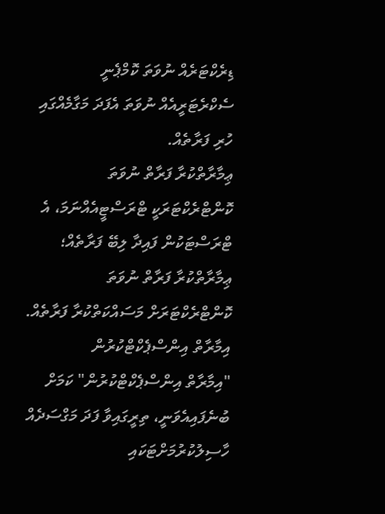ޑިރެކްޓަރެއް ނުވަތަ ކޮމްޕެނީ ސެކްރެޓަރީއެއް ނުވަތަ އެފަދަ މަގާމެއްގައި ހުރި ފަރާތެއް.
ޢިމާރާތްކުރާ ފަރާތް ނުވަތަ ކޮންޓްރެކްޓަރަކީ ޓްރަސްޓީއެއްނަމަ، އެ ޓްރަސްޓަކުން ފައިދާ ލިބޭ ފަރާތެއް؛
ޢިމާރާތްކުރާ ފަރާތް ނުވަތަ ކޮންޓްރެކްޓަރަށް މަސައްކަތްކުރާ ފަރާތެއް.
އިމާރާތް އިންސްޕެކްޓްކުރުން
"އިމާރާތް އިންސްޕެކްޓްކުރުން" ކަމަށް ބުނެފައިއެވަނީ، ތިރީގައިވާ ފަދަ މަގްސަދެއް ހާސިލުކުރުމަށްޓަކައި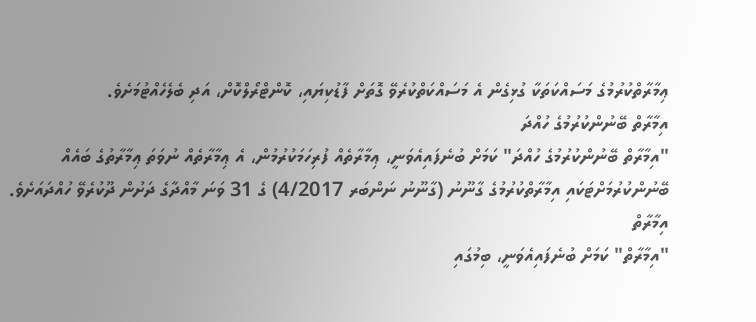ޢިމާރާތްކުރުމުގެ މަސައްކަތަކާ ގުޅިގެން އެ މަސައްކަތްކުރެވޭ ގޮތަށް ފާޑުކިޔައި، ކޮންޓްރޯލްކޮށް، އަދި ބެލެހެއްޓުމަށެވެ.
އިމާރާތް ބޭނުންކުރުމުގެ ހުއްދަ
"އިމާރާތް ބޭނުންކުރުމުގެ ހުއްދަ" ކަމަށް ބުނެފައިއެވަނީ، ޢިމާރާތެއް ފުރިހަމަކުރުމުން، އެ ޢިމާރާތެއް ނުވަތަ ޢިމާރާތުގެ ބައެއް ބޭނުންކުރުމަށްޓަކައި އިމާރާތްކުރުމުގެ ގާނޫނު (ގާނޫނު ނަންބަރ 4/2017) ގެ 31 ވަނަ މާއްދާގެ ދަށުން ދޫކުރެވޭ ހުއްދައަށެވެ.
އިމާރާތް
"އިމާރާތް" ކަމަށް ބުނެފައިއެވަނީ، ބިމުގައި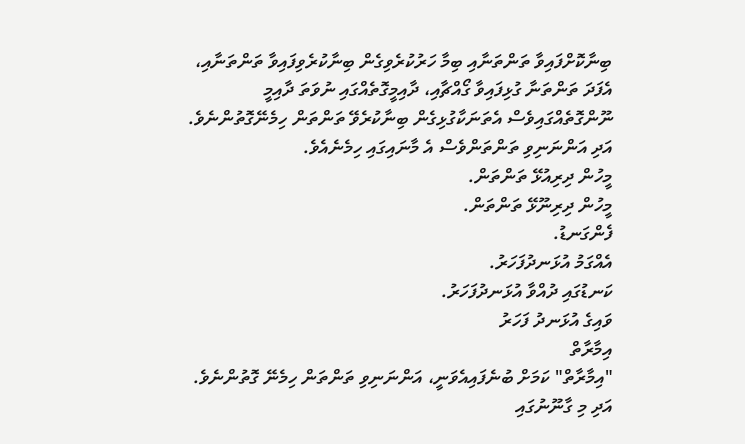ބިނާކޮށްފައިވާ ތަންތަނާއި ބިމާ ހަރުކުރެވިގެން ބިނާކުރެވިފައިވާ ތަންތަނާއި، އެފަދަ ތަންތަނާ ގުޅިފައިވާ ގޯއްޗާއި، ދާއިމީގޮތެއްގައި ނުވަތަ ދާއިމީ ނޫންގޮތެއްގައިވެސް އެތަނަކާގުޅިގެން ބިނާކުރެވޭ ތަންތަން ހިމެނޭގޮތުންނެވެ. އަދި އަންނަނިވި ތަންތަންވެސް އެ މާނައިގައި ހިމެނެއެވެ.
މީހުން ދިރިއުޅޭ ތަންތަން.
މީހުން ދިރިނޫޅޭ ތަންތަން.
ފެންގަނޑު.
އެއްގަމު އުޅަނދުފަހަރު.
ކަނޑުގައި ދުއްވާ އުޅަނދުފަހަރު.
ވައިގެ އުޅަނދު ފަހަރު
އިމާރާތް
"އިމާރާތް" ކަމަށް ބުނެފައިއެވަނީ، އަންނަނިވި ތަންތަން ހިމެނޭ ގޮތުންނެވެ. އަދި މި ގާނޫނުގައި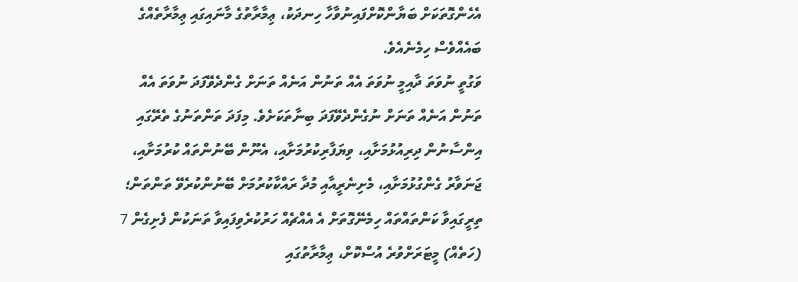އެހެންގޮތަކަށް ބަޔާންކޮށްފައިނުވާހާ ހިނދަކު، ޢިމާރާތުގެ މާނައިގައި ޢިމާރާތެއްގެ ބައެއްވެސް ހިމެނެއެވެ.
ވަގުތީ ނުވަތަ ދާއިމީ ނުވަތަ އެއް ތަނުން އަނެއް ތަނަށް ގެންދެވޭފަދަ ނުވަތަ އެއް ތަނުން އަނެއް ތަނަށް ނުގެންދެވޭފަދަ ބިނާތަކަށެވެ. މިފަދަ ތަންތަނުގެ ތެރޭގައި އިންސާނުން ދިރިއުޅުމަށާއި، ވިޔަފާރިކުރުމަށާއި، އެނޫން ބޭނުންތައް ކުރުމަށާއި، ޖަނަވާރު ގެންގުޅުމަށާއި، މެށިނެރީއާއި މުދާ ރައްކާކުރުމަށް ބޭނުންކުރެވޭ ތަންތަން؛
ތިރީގައިވާ ކަންތައްތައް ހިމެނޭގޮތަށް އެ އެއްޗެއް ހަރުކުރެވިފައިވާ ތަނަކުން ފެށިގެން 7 (ހަތެއް) މީޓަރަށްވުރެ އުސްކޮށް، ޢިމާރާތުގައި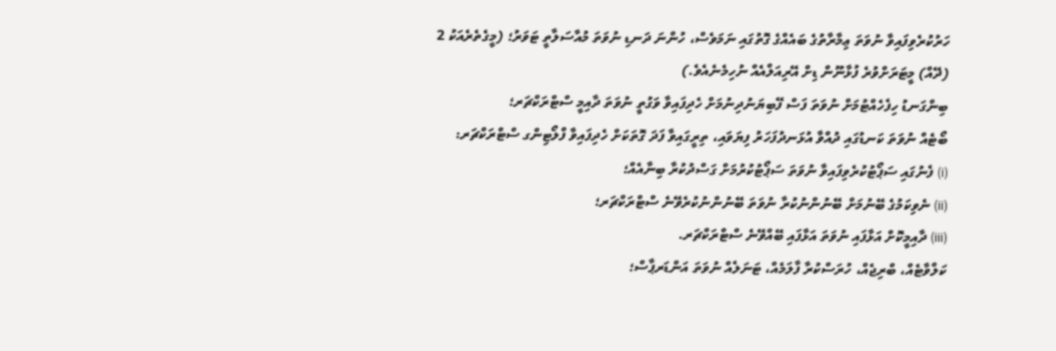ހަރުކުރެވިފައިވާ ނުވަތަ ޢިމާރާތުގެ ބައެއްގެ ގޮތުގައި ނަމަވެސް، ހުންނަ ދަނޑި ނުވަތަ މުއާސަލާތީ ޓަވަރު؛ (މީގެތެރެއަކު 2 (ދޭއް) މީޓަރަށްވުރެ ފުޅާނޫން ޑިށް އޭރިއަލްއެއް ނުހިމެނެއެވެ.)
ބިންގަނޑު ހިފެހެއްޓުމަށް ނުވަތަ ފަސް ފޭބިޔަނުދިނުމަށް ހެދިފައިވާ ވަގުތީ ނުވަތަ ދާއިމީ ސްޓްރަކްޗަރ؛
ބޯޓެއް ނުވަތަ ކަނޑުގައި ދުއްވާ އުޅަނދުފަހަރު ފިޔަވައި، ތިރީގައިވާ ފަދަ ގޮތަކަށް ހެދިފައިވާ ފްލޯޓިންގ ސްޓްރަކްޗަރ:
(i) ފެނުގައި ސަޕޯޓުކުރެވިފައިވާ ނުވަތަ ސަޕޯޓުކުރުމަށް ގަސްދުކުރާ ބިނާއެއް؛
(ii) ނެވިކަމުގެ ބޭނުމަށް ބޭނުންނުކުރާ ނުވަތަ ބޭނުންނުކުރެވޭނެ ސްޓްރަކްޗަރ؛
(iii) ދާއިމީކޮށް އަޅާފައި ނުވަތަ އަޅާފައި ބޭއްވޭނެ ސްޓްރަކްޗަރ.
ކަލްވާޓެއް، ބްރިޖެއް، ހުރަސްކުރާ ފާލަމެއް، ޓަނަލެއް ނުވަތަ އަންޑަރޕާސް؛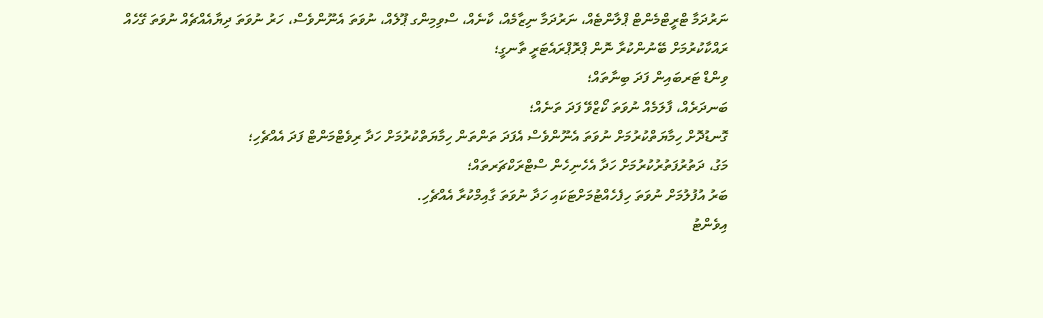ނަރުދަމާ ޓްރީޓްމެންޓް ޕްލާންޓެއް، ނަރުދަމާ ނިޒާމެއް، ކާނެއް، ސްވިމިންގ ޕޫލެއް، ނުވަތަ އެނޫންވެސް، ހަރު ނުވަތަ ދިޔާއެއްޗެއް ނުވަތަ ގޭހެއް ރައްކާކުރުމަށް ބޭނުންކުރާ ނޮން ޕްރޮޕްރައެޓަރީ ތާނގީ؛
ވިންޑް ޓަރބައިން ފަދަ ބިނާތައް؛
ބަނދަރެއް، ފާލަމެއް ނުވަތަ ކޯޒްވޭ ފަދަ ތަނެއް؛
ގޮނޑުދޮށް ހިމާޔަތްކުރުމަށް ނުވަތަ އެނޫންވެސް އެފަދަ ތަންތަން ހިމާޔަތްކުރުމަށް ހަދާ ރިވެޓްމަންޓް ފަދަ އެއްޗެހި؛
މަގު، ދަތުރުފަތުރުކުރުމަށް ހަދާ އެހެނިހެން ސްޓްރަކްޗަރތައް؛
ބަރު އުފުލުމަށް ނުވަތަ ހިފެހެއްޓުމަށްޓަކައި ހަދާ ނުވަތަ ގާއިމްކުރާ އެއްޗެހި.
އިވެންޓު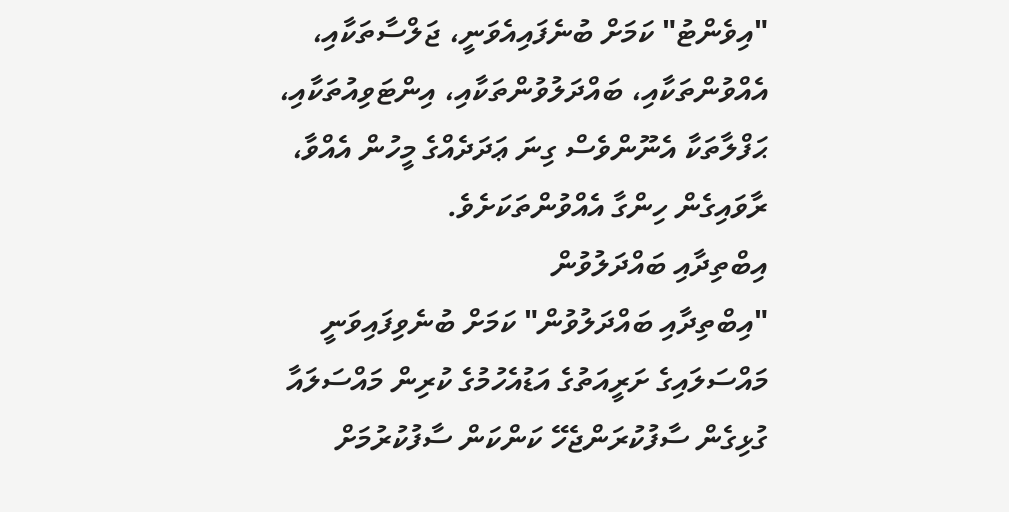"އިވެންޓު" ކަމަށް ބުނެފައިއެވަނީ، ޖަލްސާތަކާއި، އެއްވުންތަކާއި، ބައްދަލުވުންތަކާއި، އިންޓަވިއުތަކާއި، ޙަފްލާތަކާ އެނޫންވެސް ގިނަ ޢަދަދެއްގެ މީހުން އެއްވާ، ރާވައިގެން ހިންގާ އެއްވުންތަކަށެވެ.
އިބްތިދާއި ބައްދަލުވުން
"އިބްތިދާއި ބައްދަލުވުން" ކަމަށް ބުނެވިފައިވަނީ މައްސަލައިގެ ށަރީއަތުގެ އަޑުއެހުމުގެ ކުރިން މައްސަލައާ ގުޅިގެން ސާފުކުރަންޖެހޭ ކަންކަން ސާފުކުރުމަށް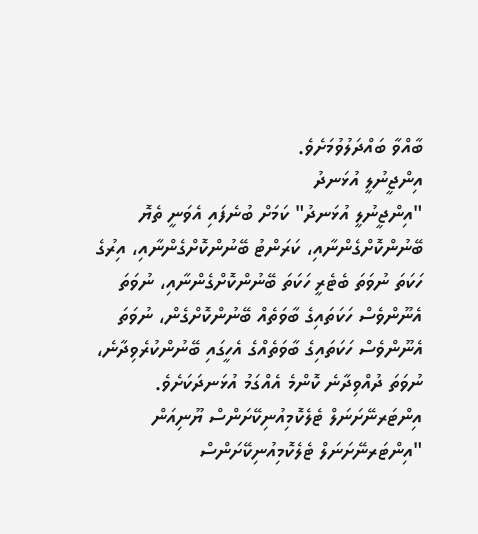ބާއްވާ ބައްދަލުވުމަށެވެ.
އިންޖީނުލީ އުޅަނދު
"އިންޖީނުލީ އުޅަނދު" ކަމަށް ބުނެފައި އެވަނީ ތެޔޮ ބޭނުންކޮށްގެންނާއި، ކަރަންޓު ބޭނުންކޮށްގެންނާއި، އިރުގެ ހަކަތަ ނުވަތަ ބެޓެރީ ހަކަތަ ބޭނުންކޮށްގެންނާއި، ނުވަތަ އެނޫންވެސް ހަކަތައިގެ ބާވަތެއް ބޭނުންކޮށްގެން، ނުވަތަ އެނޫންވެސް ހަކަތައިގެ ބާވަތެއްގެ އެހީގައި ބޭނުންކުރެވިދާނެ، ނުވަތަ ދުއްވިދާނެ ކޮންމެ އެއްގަމު އުޅަނދަކަށެވެ.
އިންޓަރނޭށަނަލް ޓެލެކޮމިއުނިކޭށަންސް ޔޫނިއަން
"އިންޓަރނޭށަނަލް ޓެލެކޮމިއުނިކޭށަންސް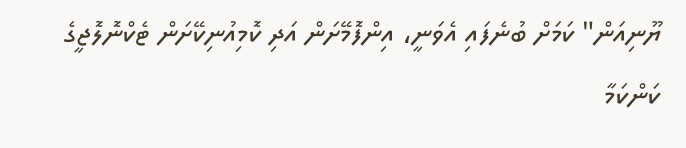ޔޫނިއަން" ކަމަށް ބުނެފައި އެވަނީ، އިންފޮމޭށަން އަދި ކޮމިއުނިކޭށަން ޓެކްނޮލޮޖީގެ ކަންކަމާ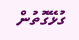ގުޅޭގޮތުން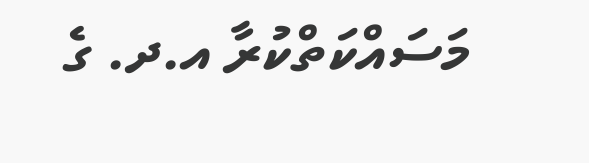މަސައްކަތްކުރާ އ.ދ. ގެ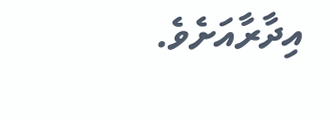އިދާރާއަށެވެ.